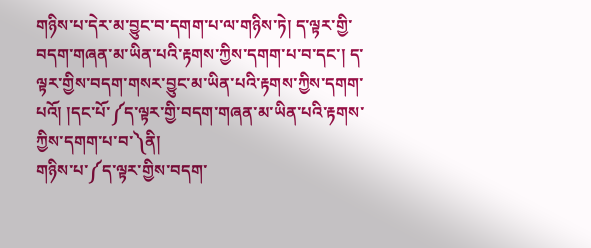གཉིས་པ་དེར་མ་བྱུང་བ་དགག་པ་ལ་གཉིས་ཏེ། ད་ལྟར་གྱི་བདག་གཞན་མ་ཡིན་པའི་རྟགས་ཀྱིས་དགག་པ་བ་དང་། ད་ལྟར་གྱིས་བདག་གསར་བྱུང་མ་ཡིན་པའི་རྟགས་ཀྱིས་དགག་པའོ། །དང་པོ་༼ད་ལྟར་གྱི་བདག་གཞན་མ་ཡིན་པའི་རྟགས་ཀྱིས་དགག་པ་བ་༽ནི།
གཉིས་པ་༼ད་ལྟར་གྱིས་བདག་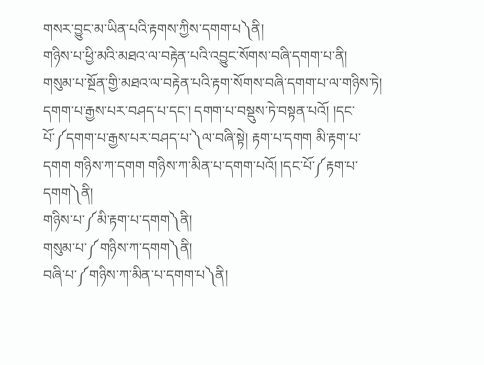གསར་བྱུང་མ་ཡིན་པའི་རྟགས་ཀྱིས་དགག་པ༽ནི།
གཉིས་པ་ཕྱི་མའི་མཐའ་ལ་བརྟེན་པའི་འབྱུང་སོགས་བཞི་དགག་པ་ནི།
གསུམ་པ་སྔོན་གྱི་མཐའ་ལ་བརྟེན་པའི་རྟག་སོགས་བཞི་དགག་པ་ལ་གཉིས་ཏེ། དགག་པ་རྒྱས་པར་བཤད་པ་དང་། དགག་པ་བསྡུས་ཏེ་བསྟན་པའོ། །དང་པོ་༼དགག་པ་རྒྱས་པར་བཤད་པ་༽ལ་བཞི་སྟེ། རྟག་པ་དགག མི་རྟག་པ་དགག གཉིས་ཀ་དགག གཉིས་ཀ་མིན་པ་དགག་པའོ། །དང་པོ་༼རྟག་པ་དགག༽ནི།
གཉིས་པ་༼མི་རྟག་པ་དགག༽ནི།
གསུམ་པ་༼གཉིས་ཀ་དགག༽ནི།
བཞི་པ་༼གཉིས་ཀ་མིན་པ་དགག་པ༽ནི།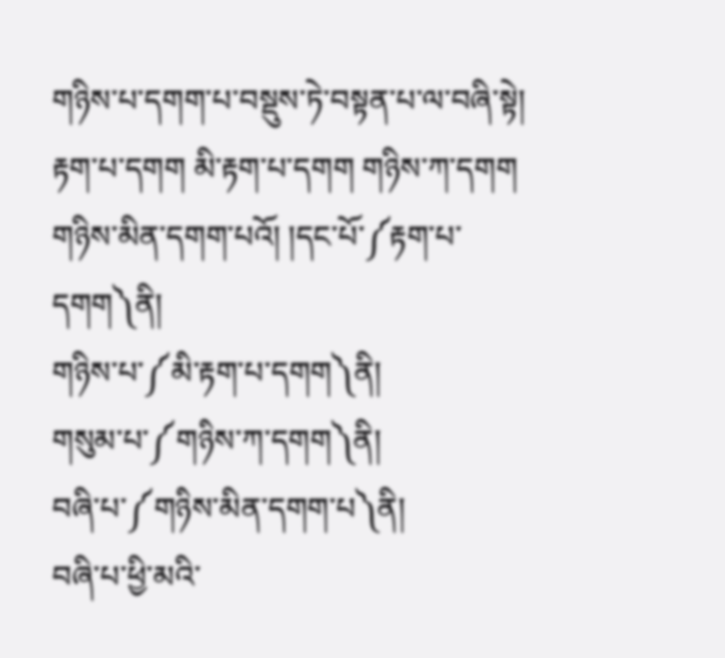གཉིས་པ་དགག་པ་བསྡུས་ཏེ་བསྟན་པ་ལ་བཞི་སྟེ། རྟག་པ་དགག མི་རྟག་པ་དགག གཉིས་ཀ་དགག གཉིས་མིན་དགག་པའོ། །དང་པོ་༼རྟག་པ་དགག༽ནི།
གཉིས་པ་༼མི་རྟག་པ་དགག༽ནི།
གསུམ་པ་༼གཉིས་ཀ་དགག༽ནི།
བཞི་པ་༼གཉིས་མིན་དགག་པ༽ནི།
བཞི་པ་ཕྱི་མའི་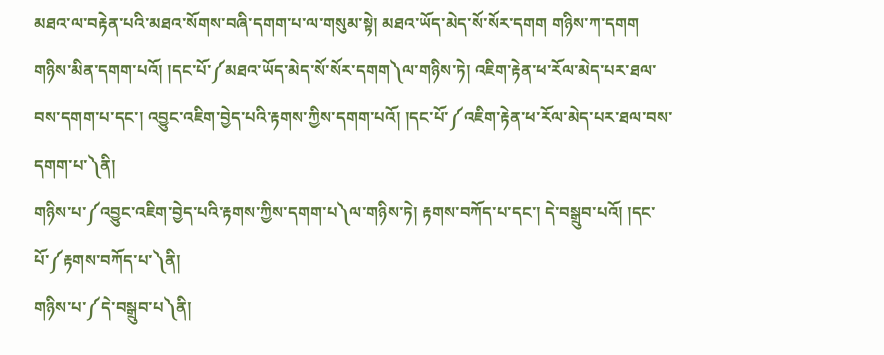མཐའ་ལ་བརྟེན་པའི་མཐའ་སོགས་བཞི་དགག་པ་ལ་གསུམ་སྟེ། མཐའ་ཡོད་མེད་སོ་སོར་དགག གཉིས་ཀ་དགག གཉིས་མིན་དགག་པའོ། །དང་པོ་༼མཐའ་ཡོད་མེད་སོ་སོར་དགག༽ལ་གཉིས་ཏེ། འཇིག་རྟེན་ཕ་རོལ་མེད་པར་ཐལ་བས་དགག་པ་དང་། འབྱུང་འཇིག་བྱེད་པའི་རྟགས་ཀྱིས་དགག་པའོ། །དང་པོ་༼འཇིག་རྟེན་ཕ་རོལ་མེད་པར་ཐལ་བས་དགག་པ་༽ནི།
གཉིས་པ་༼འབྱུང་འཇིག་བྱེད་པའི་རྟགས་ཀྱིས་དགག་པ༽ལ་གཉིས་ཏེ། རྟགས་བཀོད་པ་དང་། དེ་བསྒྲུབ་པའོ། །དང་པོ་༼རྟགས་བཀོད་པ་༽ནི།
གཉིས་པ་༼དེ་བསྒྲུབ་པ༽ནི།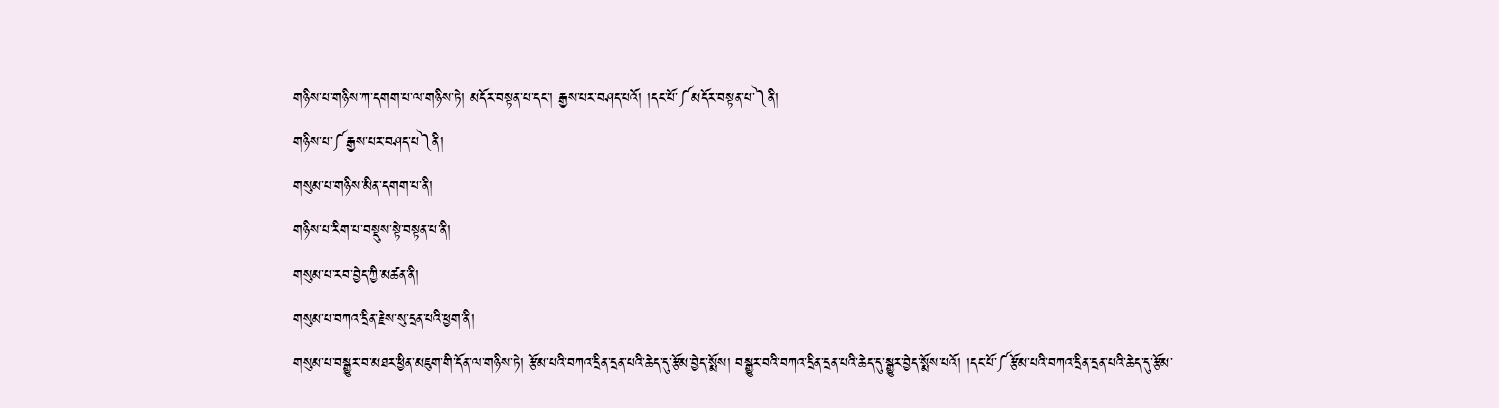གཉིས་པ་གཉིས་ཀ་དགག་པ་ལ་གཉིས་ཏེ། མདོར་བསྟན་པ་དང་། རྒྱས་པར་བཤད་པའོ། །དང་པོ་༼མདོར་བསྟན་པ་༽ནི།
གཉིས་པ་༼རྒྱས་པར་བཤད་པ༽ནི།
གསུམ་པ་གཉིས་མིན་དགག་པ་ནི།
གཉིས་པ་རིག་པ་བསྡུས་སྟེ་བསྟན་པ་ནི།
གསུམ་པ་རབ་བྱེད་ཀྱི་མཚན་ནི།
གསུམ་པ་བཀའ་དྲིན་རྗེས་སུ་དྲན་པའི་ཕྱག་ནི།
གསུམ་པ་བསྒྱུར་བ་མཐར་ཕྱིན་མཇུག་གི་དོན་ལ་གཉིས་ཏེ། རྩོམ་པའི་བཀའ་དྲིན་དྲན་པའི་ཆེད་དུ་རྩོམ་བྱེད་སྨོས། བསྒྱུར་བའི་བཀའ་དྲིན་དྲན་པའི་ཆེད་དུ་སྒྱུར་བྱེད་སྨོས་པའོ། །དང་པོ་༼རྩོམ་པའི་བཀའ་དྲིན་དྲན་པའི་ཆེད་དུ་རྩོམ་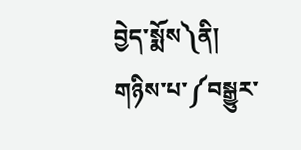བྱེད་སྨོས༽ནི།
གཉིས་པ་༼བསྒྱུར་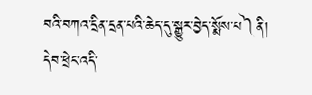བའི་བཀའ་དྲིན་དྲན་པའི་ཆེད་དུ་སྒྱུར་བྱེད་སྨོས་པ༽ནི།
དེབ་ཕྲེང་འདི་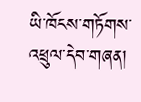ཡི་ཁོངས་གཏོགས་འཕྲུལ་དེབ་གཞན།